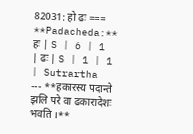82031: हो ढः === **Padacheda:** हः | S | 6 | 1 | ढः | S | 1 | 1 | Sutrartha --- **हकारस्य पदान्ते झलि परे वा ढकारादेशः भवति ।**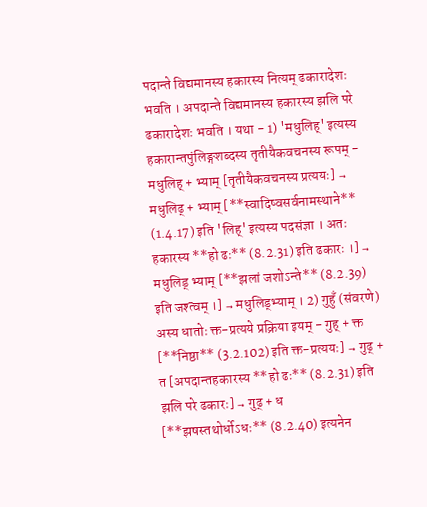पदान्ते विद्यमानस्य हकारस्य नित्यम् ढकारादेशः भवति । अपदान्ते विद्यमानस्य हकारस्य झलि परे ढकारादेशः भवति । यथा - 1) 'मधुलिह्' इत्यस्य हकारान्तपुंलिङ्गशब्दस्य तृतीयैकवचनस्य रूपम् - मधुलिह् + भ्याम् [तृतीयैकवचनस्य प्रत्ययः] → मधुलिढ् + भ्याम् [**स्वादिष्वसर्वनामस्थाने** (1.4.17) इति 'लिह्' इत्यस्य पदसंज्ञा । अतः हकारस्य **हो ढः** (8.2.31) इति ढकारः ।] → मधुलिड् भ्याम् [**झलां जशोऽन्ते** (8.2.39) इति जश्त्वम् ।] → मधुलिड्भ्याम् । 2) गुहुँ (संवरणे) अस्य धातोः क्त-प्रत्यये प्रक्रिया इयम् - गुह् + क्त [**निष्ठा** (3.2.102) इति क्त-प्रत्ययः] → गुढ् + त [अपदान्तहकारस्य **हो ढः** (8.2.31) इति झलि परे ढकारः] → गुढ् + ध [**झषस्तथोर्धोऽधः** (8.2.40) इत्यनेन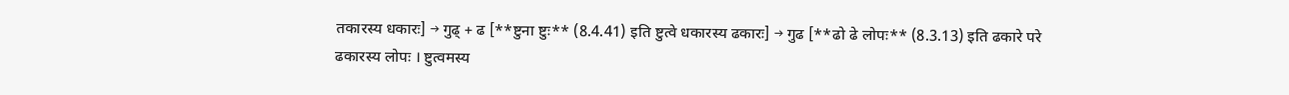तकारस्य धकारः] → गुढ् + ढ [**ष्टुना ष्टुः** (8.4.41) इति ष्टुत्वे धकारस्य ढकारः] → गुढ [**ढो ढे लोपः** (8.3.13) इति ढकारे परे ढकारस्य लोपः । ष्टुत्वमस्य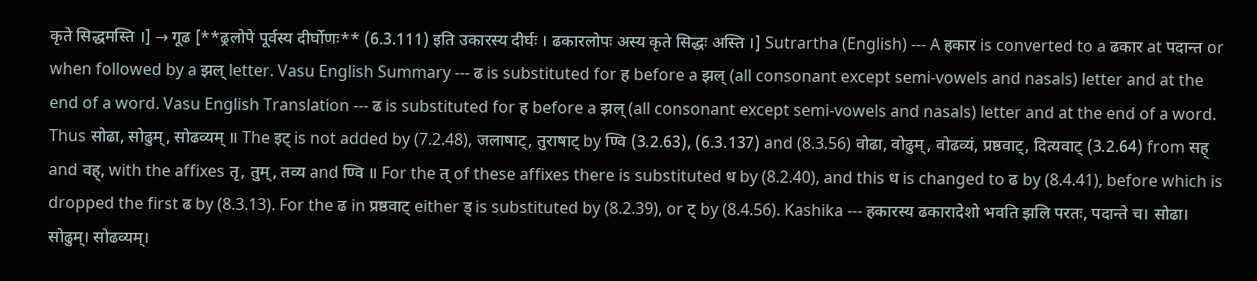कृते सिद्धमस्ति ।] → गूढ [**ढ्रलोपे पूर्वस्य दीर्घोणः** (6.3.111) इति उकारस्य दीर्घः । ढकारलोपः अस्य कृते सिद्धः अस्ति ।] Sutrartha (English) --- A हकार is converted to a ढकार at पदान्त or when followed by a झल् letter. Vasu English Summary --- ढ is substituted for ह before a झल् (all consonant except semi-vowels and nasals) letter and at the end of a word. Vasu English Translation --- ढ is substituted for ह before a झल् (all consonant except semi-vowels and nasals) letter and at the end of a word. Thus सोढा, सोढुम्, सोढव्यम् ॥ The इट् is not added by (7.2.48), जलाषाट्, तुराषाट् by ण्वि (3.2.63), (6.3.137) and (8.3.56) वोढा, वोढुम्, वोढव्यं, प्रष्ठवाट्, दित्यवाट् (3.2.64) from सह् and वह्, with the affixes तृ, तुम्, तव्य and ण्वि ॥ For the त् of these affixes there is substituted ध by (8.2.40), and this ध is changed to ढ by (8.4.41), before which is dropped the first ढ by (8.3.13). For the ढ in प्रष्ठवाट् either ड् is substituted by (8.2.39), or ट् by (8.4.56). Kashika --- हकारस्य ढकारादेशो भवति झलि परतः, पदान्ते च। सोढा। सोढुम्। सोढव्यम्।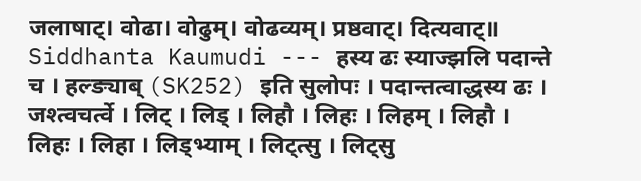जलाषाट्। वोढा। वोढुम्। वोढव्यम्। प्रष्ठवाट्। दित्यवाट्॥ Siddhanta Kaumudi --- हस्य ढः स्याज्झलि पदान्ते च । हल्ङ्याब् (SK252) इति सुलोपः । पदान्तत्वाद्धस्य ढः । जश्त्वचर्त्वे । लिट् । लिड् । लिहौ । लिहः । लिहम् । लिहौ । लिहः । लिहा । लिड्भ्याम् । लिट्त्सु । लिट्सु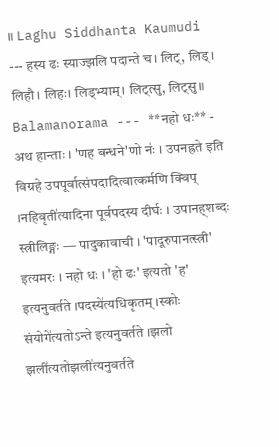॥ Laghu Siddhanta Kaumudi --- हस्य ढः स्याज्झलि पदान्ते च। लिट्, लिड्। लिहौ। लिहः। लिड्भ्याम्। लिट्त्सु, लिट्सु॥ Balamanorama --- **नहो धः** - अथ हान्ताः । 'णह बन्धने'णो नः॑ । उपनह्रते इति विग्रहे उपपूर्वात्संपदादित्वात्कर्मणि क्विप् ।नहिवृती॑त्यादिना पूर्वपदस्य दीर्घः । उपानह्शब्दः स्त्रीलिङ्गः — पादुकावाची । 'पादूरुपानत्स्त्री' इत्यमरः । नहो धः । 'हो ढः' इत्यतो 'ह' इत्यनुवर्तते ।पदस्ये॑त्यधिकृतम् ।स्कोः संयोगे॑त्यतोऽन्ते इत्यनुवर्तते ।झलो झली॑त्यतोझली॑त्यनुवर्तते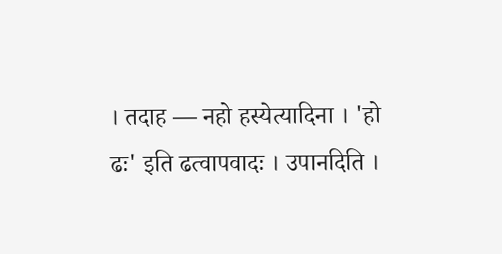। तदाह — नहो हस्येत्यादिना । 'हो ढः' इति ढत्वापवादः । उपानदिति ।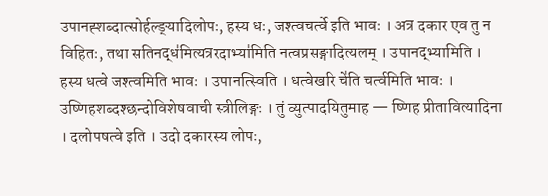उपानह्शब्दात्सोर्हल्ङ्यादिलोपः, हस्य धः, जश्त्वचर्त्वे इति भावः । अत्र दकार एव तु न विहितः, तथा सतिनद्ध॑मित्यत्ररदाभ्या॑मिति नत्वप्रसङ्गादित्यलम् । उपानद्भ्यामिति । हस्य धत्वे जश्त्वमिति भावः । उपानत्स्विति । धत्वेखरि चे॑ति चर्त्वमिति भावः । उष्णिहशब्दश्छन्दोविशेषवाची स्त्रीलिङ्गः । तुं व्युत्पादयितुमाह — ष्णिह प्रीतावित्यादिना । दलोपषत्वे इति । उदो दकारस्य लोपः,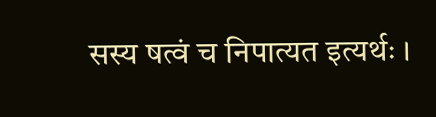सस्य षत्वं च निपात्यत इत्यर्थः ।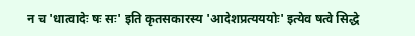न च 'धात्वादेः षः सः' इति कृतसकारस्य 'आदेशप्रत्यययोः' इत्येव षत्वे सिद्धे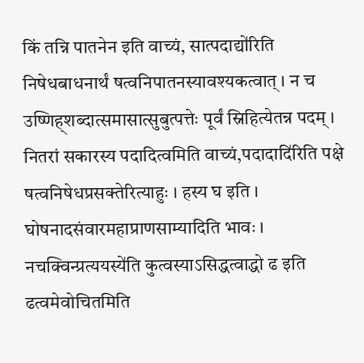किं तन्नि पातनेन इति वाच्यं, सात्पदाद्यो॑रिति निषेधबाधनार्थं षत्वनिपातनस्यावश्यकत्वात् । न च उष्णिह्शब्दात्समासात्सुबुत्पत्तेः पूर्वं स्निहित्येतन्न पदम् । नितरां सकारस्य पदादित्वमिति वाच्यं,पदादादि॑रिति पक्षे षत्वनिषेधप्रसक्तेरित्याहुः । हस्य घ इति । घोषनादसंवारमहाप्राणसाम्यादिति भावः । नचक्विन्प्रत्ययस्ये॑ति कुत्वस्याऽसिद्धत्वाद्धो ढ इति ढत्वमेवोचितमिति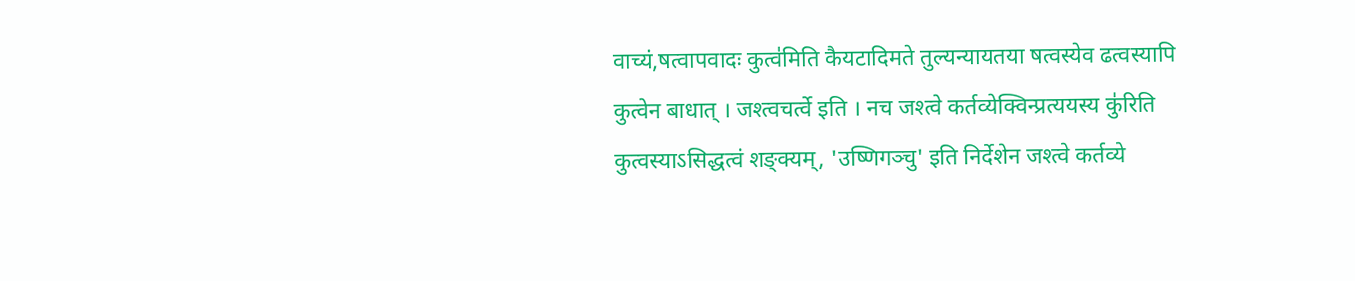वाच्यं,षत्वापवादः कुत्व॑मिति कैयटादिमते तुल्यन्यायतया षत्वस्येव ढत्वस्यापि कुत्वेन बाधात् । जश्त्वचर्त्वे इति । नच जश्त्वे कर्तव्येक्विन्प्रत्ययस्य कु॑रिति कुत्वस्याऽसिद्धत्वं शङ्क्यम्, 'उष्णिगञ्चु' इति निर्देशेन जश्त्वे कर्तव्ये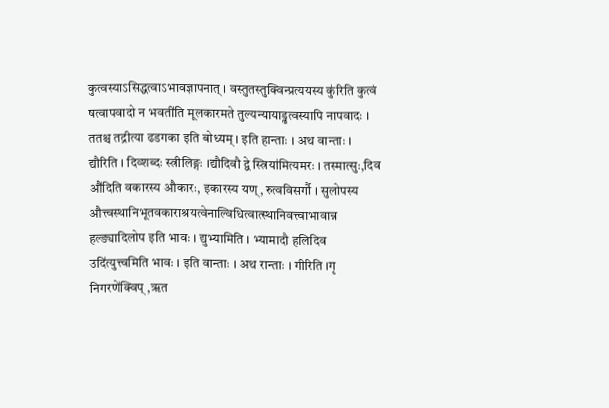कुत्वस्याऽसिद्धत्वाऽभावज्ञापनात् । वस्तुतस्तुक्विन्प्रत्ययस्य कु॑रिति कुत्वं षत्वापवादो न भवती॑ति मूलकारमते तुल्यन्यायाड्ढत्वस्यापि नापवादः । ततश्च तद्रीत्या ढडगका इति बोध्यम् । इति हान्ताः । अथ वान्ताः । द्यौरिति । दिव्शब्दः स्त्रीलिङ्गः ।द्यौदिवौ द्वे स्त्रिया॑मित्यमरः । तस्मात्सुः,दिव औ॑दिति वकारस्य औकारः, इकारस्य यण्, रुत्वविसर्गौ । सुलोपस्य औत्त्वस्थानिभूतवकाराश्रयत्वेनाल्विधित्वात्स्थानिवत्त्वाभावान्न हल्ङ्यादिलोप इति भावः । द्युभ्यामिति । भ्यामादौ हलिदिव उदि॑त्युत्त्वमिति भावः । इति वान्ताः । अथ रान्ताः । गीरिति ।गृ निगरणे॑क्विप् ,ॠत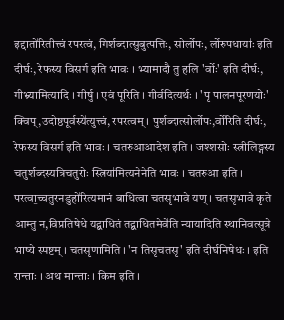इद्दातो॑रितीत्त्वं रपरत्वं, गिर्शब्दात्सुबुत्पत्तिः, सोर्लोपः, र्लोरुपधायाः॑ इति दीर्घः, रेफस्य विसर्ग इति भावः । भ्यामादौ तु हलि 'र्वोः' इति दीर्घः, गीभ्र्यामित्यादि । गीर्षु । एवं पूरिति । गीर्वदित्यर्थः । 'पृ पालनपूरणयोः' क्विप्,उदोष्ठपूर्वस्ये॑त्युत्त्वं, रपरत्वम् । पुर्शब्दात्सोर्लोपः,र्वो॑रिति दीर्घः, रेफस्य विसर्ग इति भावः । चतरुआआदेश इति । जश्शसोः स्त्रीलिङ्गस्य चतुर्शब्दस्यत्रिचतुरोः स्त्रिया॑मित्यनेनेति भावः । चतरुआ इति । परत्वा॒च्चतुरनडुहो॑रित्यमानं बाधित्वा चतसृभावे यण् । चतसृभावे कृते आम्तु न,विप्रतिषेधे यद्बाधितं तद्बाधितमेवे॑ति न्यायादिति स्थानिवत्सूत्रे भाष्ये स्पष्टम् । चतसृणामिति । 'न तिसृचतसृ' इति दीर्घनिषेधः । इति रान्ताः । अथ मान्ताः । किम इति ।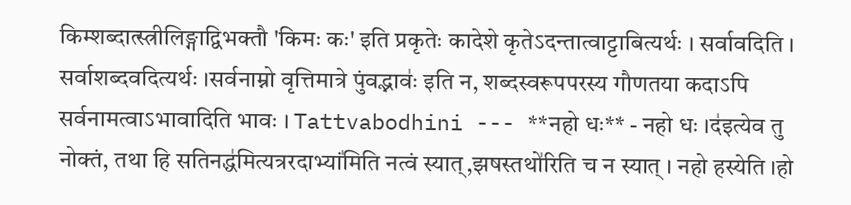किम्शब्दात्स्त्रीलिङ्गाद्विभक्तौ 'किमः कः' इति प्रकृतेः कादेशे कृतेऽदन्तात्वाट्टाबित्यर्थः । सर्वावदिति । सर्वाशब्दवदित्यर्थः ।सर्वनाम्नो वृत्तिमात्रे पुंवद्भावः॑ इति न, शब्दस्वरूपपरस्य गौणतया कदाऽपि सर्वनामत्वाऽभावादिति भावः । Tattvabodhini --- **नहो धः** - नहो धः ।द॑इत्येव तु नोक्तं, तथा हि सतिनद्ध॑मित्यत्ररदाभ्यां॑मिति नत्वं स्यात्,झषस्तथो॑रिति च न स्यात् । नहो हस्येति ।हो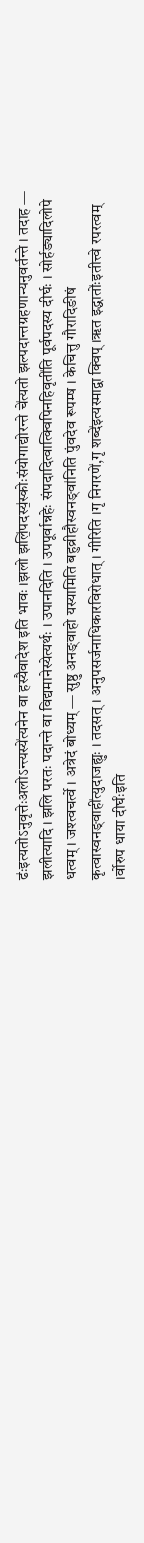ढः॑इत्यतोऽनुवृत्तेःअलोऽन्त्यस्ये॑त्यनेन वा हस्यैवादेश इति भावः ।झलो झलि॒॑पदस्य॒॑स्कोःसंयोगाद्योरन्ते चे॑त्यतो झल्पदान्तग्रहणान्यनुवर्तन्ते । तदाह — झलीत्यादि । झलि परतः पदान्ते वा विद्यमानेस्येत्यर्थः । उपानदिति । उपपूर्वान्नहेः संपदादित्वात्क्विपिनहिवृती॑ति पूर्वपदस्य दीर्घः । सोर्हङ्यादिलोपे धत्वम् । जश्त्वचर्त्वे । अत्रेदं बोध्यम् — सुष्ठु अनङ्वाहो यस्यामिति बहुव्रीहौस्वनङ्वा॑निति पुंवदेव रूपम्ष । केचित्तु गौरादिङीषं कृत्वास्वनङ्वाही॑त्युदाजह्युः । तदसत् । अनुपसर्जनाधिकारविरोधात् । गीरिति ।गृ निगरणे॑,गृ शब्दे॑इत्यस्माद्वा क्विप् ।ॠत इद्धातोः॑इतीत्त्वे रपरत्वम् ।र्वोरुप धाया दीर्घः॑इति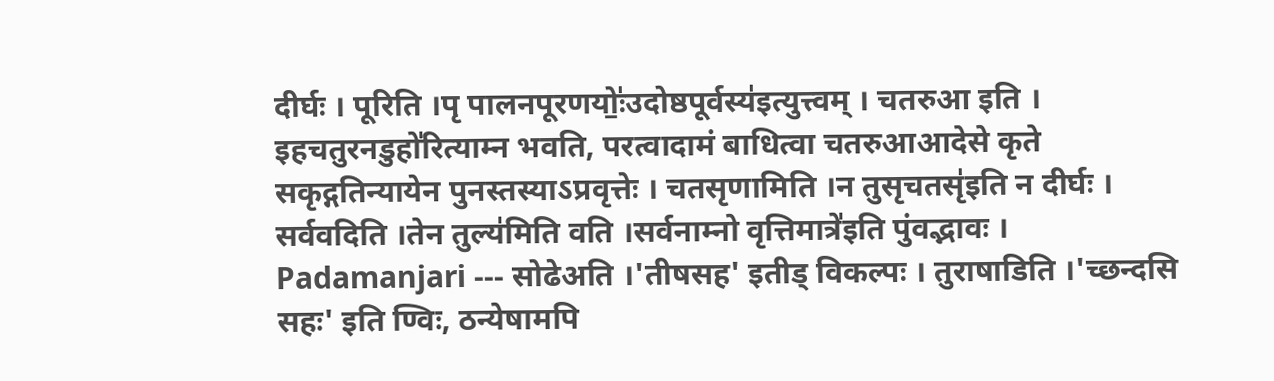दीर्घः । पूरिति ।पृ पालनपूरणयोः॒॑उदोष्ठपूर्वस्य॑इत्युत्त्वम् । चतरुआ इति । इहचतुरनडुहो॑रित्याम्न भवति, परत्वादामं बाधित्वा चतरुआआदेसे कृते सकृद्गतिन्यायेन पुनस्तस्याऽप्रवृत्तेः । चतसृणामिति ।न तुसृचतसृ॑इति न दीर्घः । सर्ववदिति ।तेन तुल्य॑मिति वति ।सर्वनाम्नो वृत्तिमात्रे॑इति पुंवद्भावः । Padamanjari --- सोढेअति ।'तीषसह' इतीड् विकल्पः । तुराषाडिति ।'च्छन्दसि सहः' इति ण्विः, ठन्येषामपि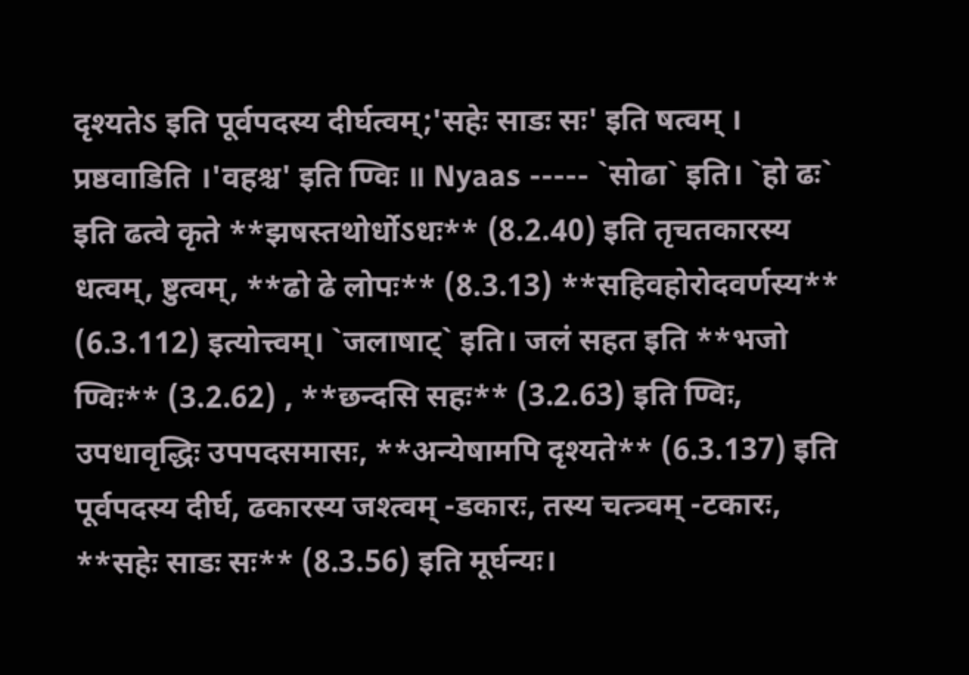दृश्यतेऽ इति पूर्वपदस्य दीर्घत्वम्;'सहेः साडः सः' इति षत्वम् । प्रष्ठवाडिति ।'वहश्च' इति ण्विः ॥ Nyaas ----- `सोढा` इति। `हो ढः` इति ढत्वे कृते **झषस्तथोर्धोऽधः** (8.2.40) इति तृचतकारस्य धत्वम्, ष्टुत्वम्, **ढो ढे लोपः** (8.3.13) **सहिवहोरोदवर्णस्य** (6.3.112) इत्योत्त्वम्। `जलाषाट्` इति। जलं सहत इति **भजो ण्विः** (3.2.62) , **छन्दसि सहः** (3.2.63) इति ण्विः, उपधावृद्धिः उपपदसमासः, **अन्येषामपि दृश्यते** (6.3.137) इति पूर्वपदस्य दीर्घ, ढकारस्य जश्त्वम् -डकारः, तस्य चत्त्र्वम् -टकारः, **सहेः साडः सः** (8.3.56) इति मूर्घन्यः।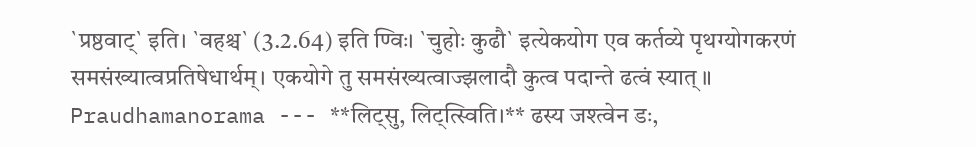`प्रष्ठवाट्` इति। `वहश्च` (3.2.64) इति ण्विः। `चुहोः कुढौ` इत्येकयोग एव कर्तव्ये पृथग्योगकरणं समसंख्यात्वप्रतिषेधार्थम्। एकयोगे तु समसंख्यत्वाज्झलादौ कुत्व पदान्ते ढत्वं स्यात्॥ Praudhamanorama --- **लिट्सु, लिट्त्स्विति।** ढस्य जश्त्वेन डः,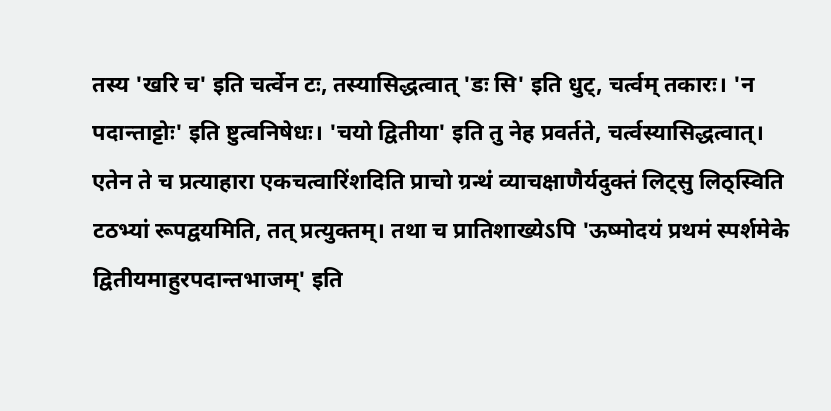तस्य 'खरि च' इति चर्त्वेन टः, तस्यासिद्धत्वात् 'डः सि' इति धुट्, चर्त्वम् तकारः। 'न पदान्ताट्टोः' इति ष्टुत्वनिषेधः। 'चयो द्वितीया' इति तु नेह प्रवर्तते, चर्त्वस्यासिद्धत्वात्। एतेन ते च प्रत्याहारा एकचत्वारिंशदिति प्राचो ग्रन्थं व्याचक्षाणैर्यदुक्तं लिट्सु लिठ्स्विति टठभ्यां रूपद्वयमिति, तत् प्रत्युक्तम्। तथा च प्रातिशाख्येऽपि 'ऊष्मोदयं प्रथमं स्पर्शमेके द्वितीयमाहुरपदान्तभाजम्' इति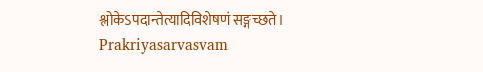श्लोकेऽपदान्तेत्यादिविशेषणं सङ्गच्छते। Prakriyasarvasvam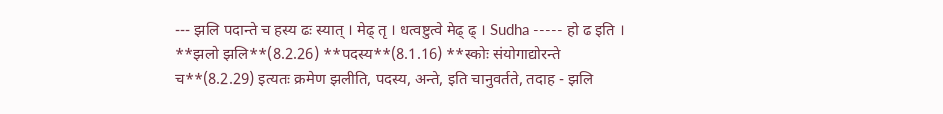--- झलि पदान्ते च हस्य ढः स्यात् । मेढ् तृ । धत्वष्टुत्वे मेढ् ढ् । Sudha ----- हो ढ इति । **झलो झलि**(8.2.26) **पदस्य**(8.1.16) **स्कोः संयोगाद्योरन्ते च**(8.2.29) इत्यतः क्रमेण झलीति, पदस्य, अन्ते, इति चानुवर्तते, तदाह - झलि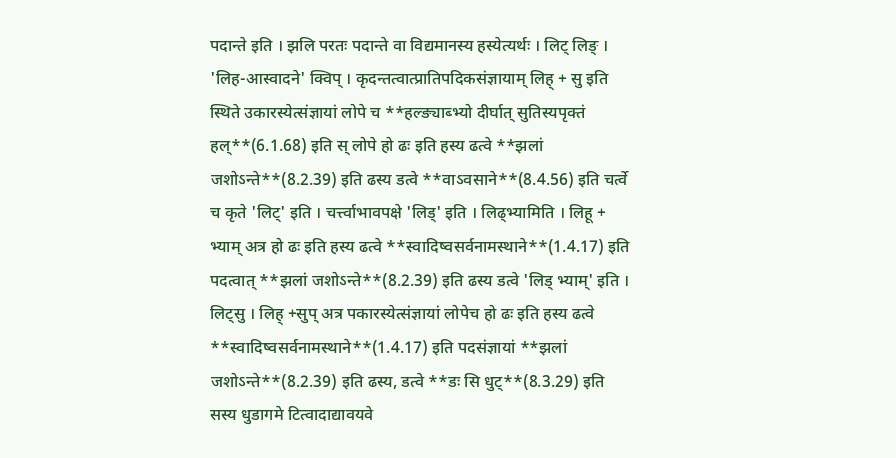पदान्ते इति । झलि परतः पदान्ते वा विद्यमानस्य हस्येत्यर्थः । लिट् लिङ् । 'लिह-आस्वादने' क्विप् । कृदन्तत्वात्प्रातिपदिकसंज्ञायाम् लिह् + सु इति स्थिते उकारस्येत्संज्ञायां लोपे च **हल्ङ्याब्भ्यो दीर्घात् सुतिस्यपृक्तं हल्**(6.1.68) इति स् लोपे हो ढः इति हस्य ढत्वे **झलां जशोऽन्ते**(8.2.39) इति ढस्य डत्वे **वाऽवसाने**(8.4.56) इति चर्त्वे च कृते 'लिट्' इति । चर्त्त्वाभावपक्षे 'लिड्' इति । लिढ्भ्यामिति । लिहू + भ्याम् अत्र हो ढः इति हस्य ढत्वे **स्वादिष्वसर्वनामस्थाने**(1.4.17) इति पदत्वात् **झलां जशोऽन्ते**(8.2.39) इति ढस्य डत्वे 'लिड् भ्याम्' इति । लिट्सु । लिह् +सुप् अत्र पकारस्येत्संज्ञायां लोपेच हो ढः इति हस्य ढत्वे **स्वादिष्वसर्वनामस्थाने**(1.4.17) इति पदसंज्ञायां **झलां जशोऽन्ते**(8.2.39) इति ढस्य, डत्वे **डः सि धुट्**(8.3.29) इति सस्य धुडागमे टित्वादाद्यावयवे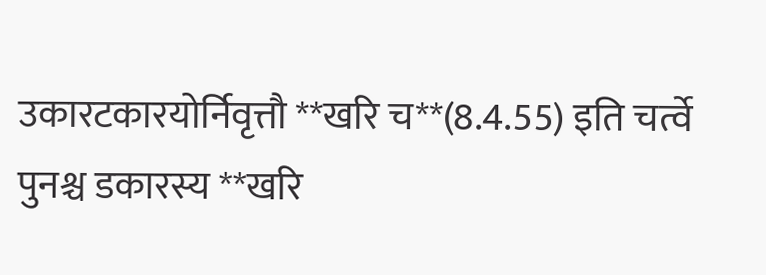उकारटकारयोर्निवृत्तौ **खरि च**(8.4.55) इति चर्त्वे पुनश्च डकारस्य **खरि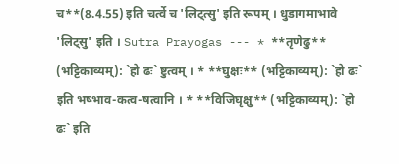च**(8.4.55) इति चर्त्वे च 'लिट्त्सु' इति रूपम् । धुडागमाभावे 'लिट्सु' इति । Sutra Prayogas --- * **तृणेढु** (भट्टिकाव्यम्): `हो ढः` ष्टुत्वम् । * **घुक्षः** (भट्टिकाव्यम्): `हो ढः` इति भष्भाव-कत्व-षत्वानि । * **विजिघृक्षु** (भट्टिकाव्यम्): `हो ढः` इति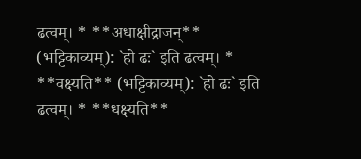ढत्वम्। * **अधाक्षीद्राजन्** (भट्टिकाव्यम्): `हो ढः` इति ढत्वम्। * **वक्ष्यति** (भट्टिकाव्यम्): `हो ढः` इति ढत्वम्। * **धक्ष्यति**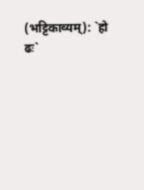(भट्टिकाव्यम्): `हो ढः`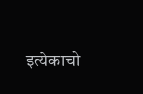इत्येकाचो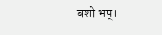बशो भप्।